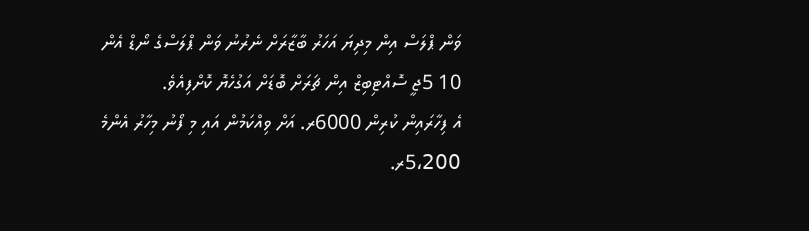ވަން ޕްލަސް އިން މިދިޔަ އަހަރު ބާޒާރަށް ނެރުނު ވަން ޕްލަސްގެ ނޯޑް އެން 10 5ޖީ ސޮއްޓިބިޒް އިން ޗަރަށް ބޮޑަށް އަގުހެޔޮ ކޮށްފިއެވެ.
އެ ފިހާރައިން ކުރިން 6000ރ. އަށް ވިއްކަމުން އައި މި ފޯނު މިހާރު އެންމެ 5،200ރ.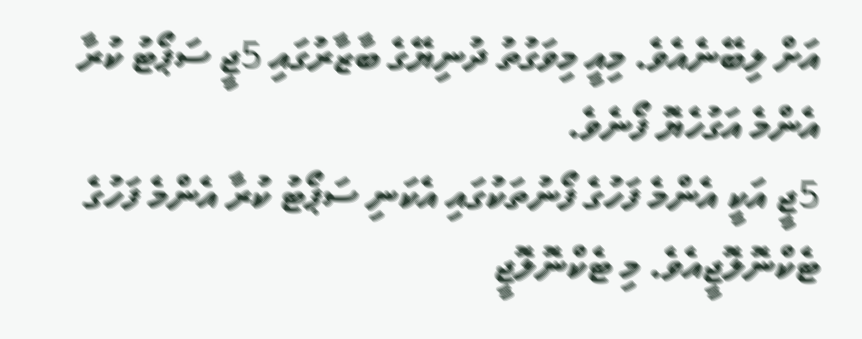އަށް ލިބޭނެއެވެ. މިއީ މިވަގުތު ދުނިޔޭގެ ބާޒާރުގައި 5ޖީ ސަޕޯޓު ކުރާ އެންމެ އަގުހެޔޮ ފޯނެވެ.
5ޖީ އަކީ އެންމެ ފަހުގެ ފޯނުތަކުގައި އެކަނި ސަޕޯޓު ކުރާ އެންމެ ފަހުގެ ޓެކްނޮލޮޖީއެވެ. މި ޓެކްނޮލޮޖީ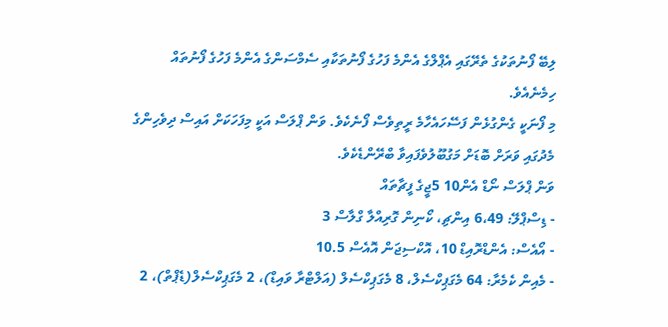ލިބޭ ފޯނުތަކުގެ ތެރޭގައި އެޕްލްގެ އެންމެ ފަހުގެ ފޯނުތަކާއި ސެމްސަންގެ އެންމެ ފަހުގެ ފޯނުތައް ހިމެނެއެވެ.
މި ފޯނަކީ ގެންގުޅެން ފަސޭހައެހާމެ ރީތިވެސް ފޯނެކެވެ. ވަން ޕްލަސް އަކީ މިފަހަކަށް އައިސް ދިވެހިންގެ މެދުގައި ވަރަށް ބޮޑަށް މަގުބޫލުވެފައިވާ ބްރޭންޑެކެވެ.
ވަން ޕްލަސް ނޯޑް އެން10 5ޖީގެ ފީޗާތައް
- ޑިސްޕްލޭ: 6،49 އިންޗި، ކޯނިން ގޮރިއްލާ ގްލާސް 3
- އޯއެސް: އެންޑްރޮއިޑް 10، އޮކްސިޖަން އޮއެސް 10.5
- މެއިން ކެމެރާ: 64 މެގަޕިކްސެލް، 8 މެގަޕިކްސެލް (އަލްޓްރާ ވައިޑް)، 2 މެގަޕިކްސެލް(ޑެޕްތް)، 2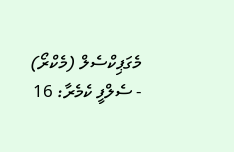މެގަޕިކްސެލް (މެކްރޯ)
- ސެލްފީ ކެމެރާ: 16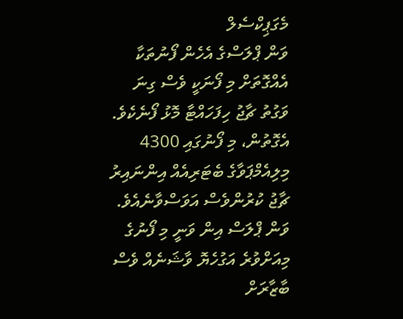މެގަޕިކްސެލް
ވަން ޕްލަސްގެ އެހެން ފޯނުތަކާ އެއްގޮތަށް މި ފޯނަކީ ވެސް ގިނަ ވަގުތު ޗާޖު ހިފަހައްޓާ މޮޅު ފޯނެކެވެ. އެގޮތުން، މި ފޯނުގައި 4300 މިލިއެމްޕަވާގެ ބެޓަރިއެއް އިންނައިރު ޗާޖު ކުރުންވެސް އަވަސްވާނެއެވެ.
ވަން ޕްލަސް އިން ވަނީ މި ފޯނުގެ މިއަށްވުރެ އަގުހެޔޮ ވާޝަނެއް ވެސް ބާޒާރަށް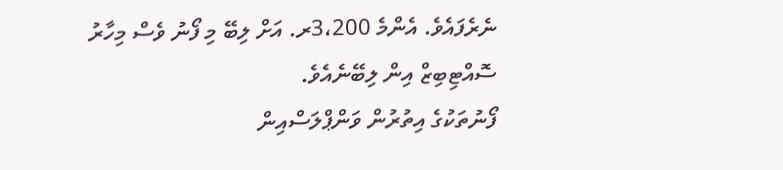ނެރެފައެވެ. އެންމެ 3،200ރ. އަށް ލިބޭ މި ފޯނު ވެސް މިހާރު ސޮއްޓިބިޒް އިން ލިބޭނެއެވެ.
ފޯނުތަކުގެ އިތުރުން ވަންޕްލަސްއިން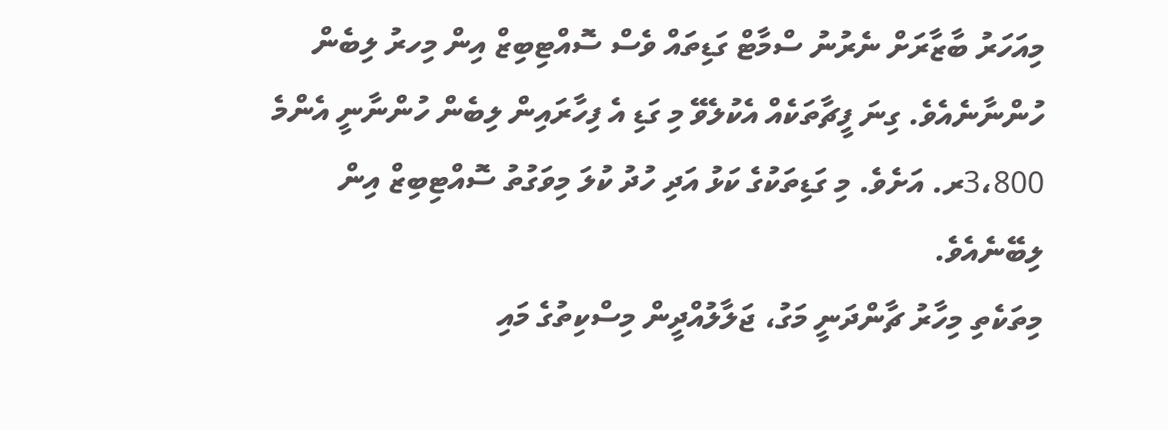މިއަހަރު ބާޒާރަށް ނެރުނު ސްމާޓް ގަޑިތައް ވެސް ސޮއްޓިބިޒް އިން މިހރު ލިބެން ހުންނާނެއެވެ. ގިނަ ފީޗާތަކެއް އެކުލެވޭ މި ގަޑި އެ ފިހާރައިން ލިބެން ހުންނާނީ އެންމެ 3،800ރ. އަށެވެ. މި ގަޑިތަކުގެ ކަޅު އަދި ހުދު ކުލަ މިވަގުތު ސޮއްޓިބިޒް އިން ލިބޭނެއެވެ.
މިތަކެތި މިހާރު ޗާންދަނީ މަގު، ޖަލާލުއްދީން މިސްކިތުގެ މައި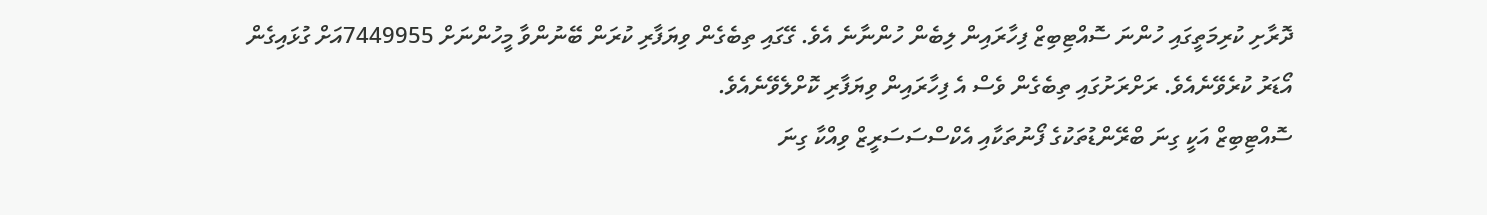ދޮރާށި ކުރިމަތީގައި ހުންނަ ސޮއްޓިބިޒް ފިހާރައިން ލިބެން ހުންނާނެ އެވެ. ގޭގައި ތިބެގެން ވިޔަފާރި ކުރަން ބޭނުންވާ މީހުންނަށް 7449955އަށް ގުޅައިގެން އޯޑަރު ކުރެވޭނެއެވެ. ރަށްރަށުގައި ތިބެގެން ވެސް އެ ފިހާރައިން ވިޔަފާރި ކޮށްލެވޭނެއެވެ.
ސޮއްޓިބިޒް އަކީ ގިނަ ބްރޭންޑުތަކުގެ ފޯނުތަކާއި އެކްސްސަސަރީޒް ވިއްކާ ގިނަ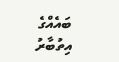ބައެއްގެ އިތުބާރު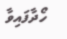ހޯދާފައިވާ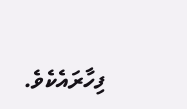ފިހާރައެކެވެ.